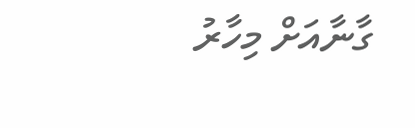ގާނާއަށް މިހާރު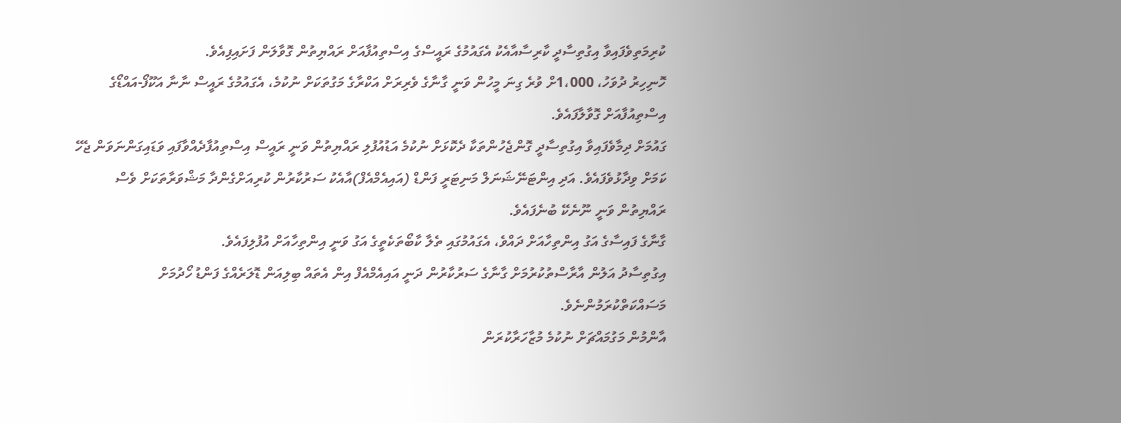ކުރިމަތިވެފައިވާ އިގުތިސާދީ ކާރިސާއާއެކު އެގައުމުގެ ރައީސްގެ އިސްތިއުފާއަށް ރައްޔިތުން ގޮވާލަން ފަށައިފިއެވެ.
ހޮނިހިރު ދުވަހު، 1،000ށް ވުރެ ގިނަ މީހުން ވަނީ ގާނާގެ ވެރިރަށް އަކްރާގެ މަގުތަކަށް ނުކުމެ، އެގައުމުގެ ރައީސް ނާނާ އަކޫފޯ-އައްޑޯގެ އިސްތިއުފާއަށް ގޮވާލާފައެވެ.
ގައުމަށް ދިމާވެފައިވާ އިގުތިސާދީ ގޮންޖެހުންތަކާ ދެކޮޅަށް ނުކުމެ އަޑުއުފުލި ރައްޔިތުން ވަނީ ރައީސް އިސްތިއުފާދެއްވާފައި ވަޑައިގަންނަވަން ޖެހޭ ކަމަށް ވިދާޅުވެފައެވެ. އަދި އިންޓަނޭޝަނަލް މަނިޓަރީ ފަންޑް (އައިއެމްއެފް)އާއެކު ސަރުކާރުން ކުރިއަށްގެންދާ މަޝްވަރާތަކަށް ވެސް ރައްޔިތުން ވަނީ ނޫނެކޭ ބުނެފައެވެ.
ގާނާގެ ފައިސާގެ އަގު އިންތިހާއަށް ދައްވެ، އެގައުމުގައި ތެލާ ކާބޯތަކެތީގެ އަގު ވަނީ އިންތިހާއަށް އުފުލިފައެވެ.
އިގުތިސާދު އަލުން އާރާސްތުކުރުމަށް ގާނާގެ ސަރުކާރުން ދަނީ އައިއެމްއެފް އިން އެތައް ބިލިއަން ޑޮލަރެއްގެ ފަންޑު ހޯދުމަށް މަސައްކަތްކުރަމުންނެވެ.
އާންމުން މަގުމައްޗަށް ނުކުމެ މުޒާހަރާކުރަން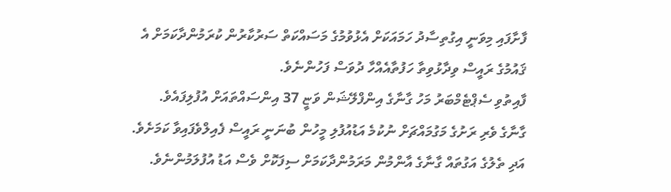ފާށާފައި މިވަނީ އިގުތިސާދު ހަމައަކަށް އެޅުވުމުގެ މަސައްކަތް ސަރުކާރުން ކުރަމުންދާކަމަށް އެ ޤައުމުގެ ރައީސް ވިދާޅުވިތާ ހަފުތާއެއްހާ ދުވަސް ފަހުންނެވެ.
ފާއިތުވި ސެޕްޓެމްބަރު މަހު ގާނާގެ އިންފްލޭޝަން ވަޏީ 37 އިންސައްތައަށް އުފުލިފައެވެ.
ގާނާގެ ވެރި ރަށުގެ މަގުމައްޗަށް ނުކުމެ އަޑުއުފުލި މީހުން ބުނަނީ ރައީސް ފެއިލްވެފައިވާ ކަމަށެވެ. އަދި ތެލުގެ އަގުތައް ގާނާގެ އާންމުން މަރަމުންދާކަމަށް ސިފަކޮށް ވެސް އަޑު އުފުލަމުންނެވެ.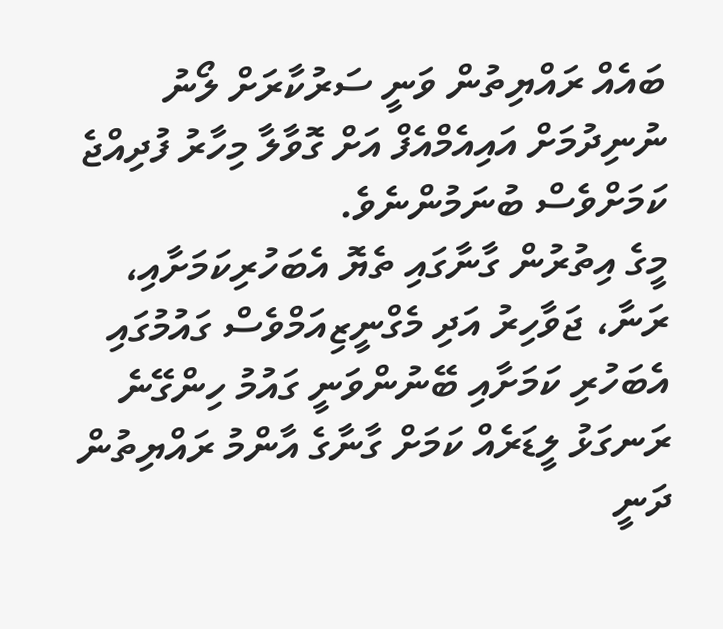ބައެއް ރައްޔިތުން ވަނީ ސަރުކާރަށް ލޯނު ނުނިދުމަށް އައިއެމްއެފް އަށް ގޮވާލާ މިހާރު ފުދިއްޖެ ކަމަށްވެސް ބުނަމުންނެވެ.
މީގެ އިތުރުން ގާނާގައި ތެޔޮ އެބަހުރިކަމަށާއި، ރަނާ، ޖަވާހިރު އަދި މެގްނީޒިއަމްވެސް ގައުމުގައި އެބަހުރި ކަމަށާއި ބޭނުންވަނީ ގައުމު ހިންގޭނެ ރަނގަޅު ލީޑަރެއް ކަމަށް ގާނާގެ އާންމު ރައްޔިތުން ދަނީ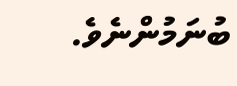ބުނަމުންނެވެ.